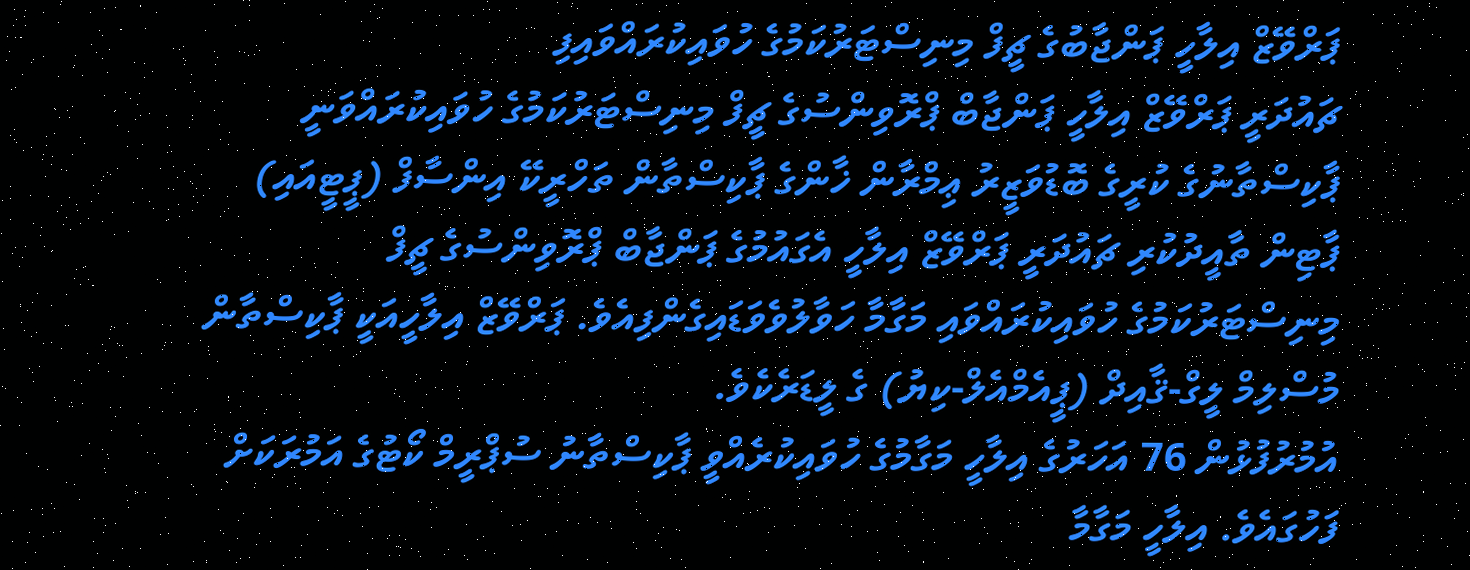ޕަރްވޭޒް އިލާހީ ޕަންޖާބުގެ ޗީފް މިނިސްޓަރުކަމުގެ ހުވައިކުރައްވައިފި
ޗައުދަރީ ޕަރްވޭޒް އިލާހީ ޕަންޖާބް ޕްރޮވިންސުގެ ޗީފް މިނިސްޓަރުކަމުގެ ހުވައިކުރައްވަނީ
ޕާކިސްތާނުގެ ކުރީގެ ބޮޑުވަޒީރު ޢިމްރާން ޚާންގެ ޕާކިސްތާން ތަހްރީކޭ އިންސާފް (ޕީޓީއައި) ޕާޓިން ތާއީދުކުރި ޗައުދަރީ ޕަރްވޭޒް އިލާހީ އެގައުމުގެ ޕަންޖާބް ޕްރޮވިންސުގެ ޗީފް މިނިސްޓަރުކަމުގެ ހުވައިކުރައްވައި މަގާމާ ހަވާލުވެވަޑައިގެންފިއެވެ. ޕަރްވޭޒް އިލާހީއަކީ ޕާކިސްތާން މުސްލިމް ލީގް-ޤާއިދް (ޕީއެމްއެލް-ކިޔު) ގެ ލީޑަރެކެވެ.
އުމުރުފުޅުން 76 އަހަރުގެ އިލާހީ މަގާމުގެ ހުވައިކުރެއްވީ ޕާކިސްތާނު ސުޕްރީމް ކޯޓުގެ އަމުރަކަށް ފަހުގައެވެ. އިލާހީ މަގާމާ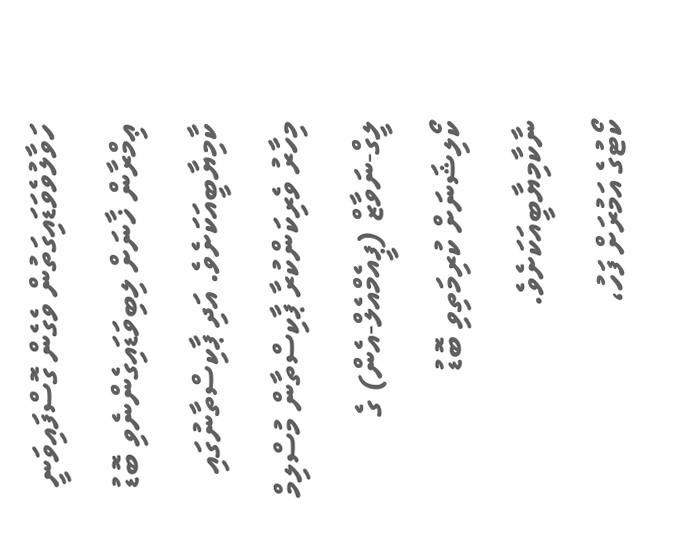ހަވާލުވެވަޑައިގަތުން ވެގެން ގޮސްފައިވަނީ ޢިމްރާން ޚާނަށް ލިބިވަޑައިގެންނެވި ބޮޑު ކާމިޔާބީއަކަށެވެ. އަދި ޕާކިސްތާނުގައި މިހާރު ވެރިކަންކުރާ ޕާކިސްތާން މުސްލިމް ލީގް-ނަވާޒް (ޕީއެމްއެލް-އެން) ގެ ކޯލިޝަނަށް ކުރިމަތިވި ބޮޑު ނާކާމިޔާބީއަކަށެވެ.
ކޯޓުގެ އަމުރަށް ފަހު،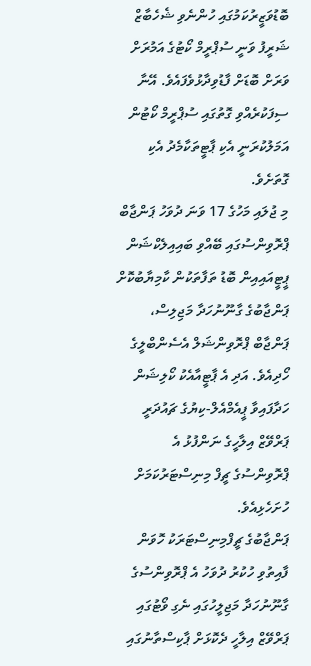ބޮޑުވަޒީރުކަމުގައި ހުންނެވި ޝެހެބާޒް ޝަރީފު ވަނީ ސުޕްރީމް ކޯޓުގެ އަމުރަށް ވަރަށް ބޮޑަށް ފާޑުވިދާޅުވެފައެވެ. އޭނާ ސިފަކުރެއްވި ގޮތުގައި ސުޕްރީމް ކޯޓުން އަމަލުކުރަނީ އެކި ޕާޓީތަކާމެދު އެކި ގޮތަށެވެ.
މި ޖުލައި މަހުގެ 17 ވަނަ ދުވަހު ޕަންޖާބް ޕްރޮވިންސުގައި ބޭއްވި ބައިއިލެކްޝަން ޕީޓީއައިއިން ބޮޑު ތަފާތަކުން ކާމިޔާބުކޮށް ޕަންޖާބުގެ ގާނޫނުހަދާ މަޖިލިސް، ޕަންޖާބް ޕްރޮވިންޝަލް އެސެންބްލީގެ ހޯދިއެވެ. އަދި އެ ޕާޓީއާއެކު ކޯލިޝަން ހަދާފައިވާ ޕީއެމްއެލް-ކިޔުގެ ޗައުދަރީ ޕަރްވޭޒް އިލާހީގެ ނަންފުޅު އެ ޕްރޮވިންސުގެ ޗީފް މިނިސްޓަރުކަމަށް ހުށަހެޅިއެވެ.
ޕަންޖާބުގެ ޗީފްމިނިސްޓަރަކު ހޮވަން ފާއިތުވި ހުކުރު ދުވަހު އެ ޕްރޮވިންސުގެ ގާނޫނުހަދާ މަޖިލީހުގައި ނެގި ވޯޓުގައި ޕަރްވޭޒް އިލާހީ ދެކޮޅަށް ޕާކިސްތާނުގައި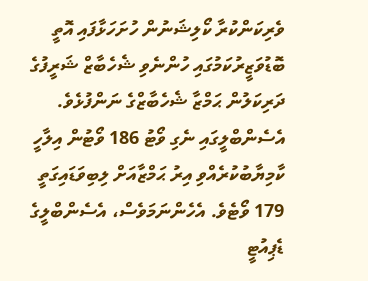ވެރިކަންކުރާ ކޯލިޝަނުން ހުށަހަޅާފައި އޮތީ ބޮޑުވަޒީރުކަމުގައި ހުންނެވި ޝެހެބާޒް ޝަރީފުގެ ދަރިކަލުން ޙަމްޒާ ޝެހެބާޒްގެ ނަންފުޅެވެ. އެސެންބްލީގައި ނެގި ވޯޓު 186 ވޯޓުން އިލާހީ ކާމިޔާބުކުރެއްވި އިރު ޙަމްޒާއަށް ލިބިވަޑައިގަތީ 179 ވޯޓެވެ. އެހެންނަމަވެސް، އެސެންބްލީގެ ޑެޕިއުޓީ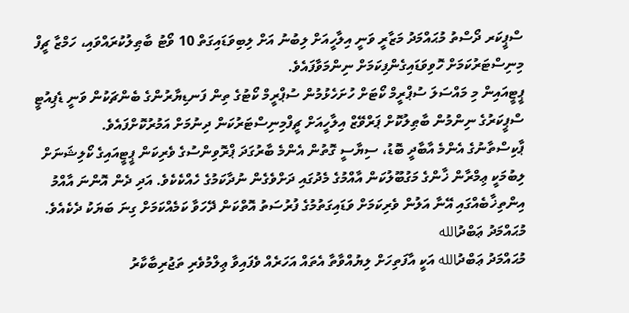ސްޕީކަރ ދޯސްތު މުޙައްމަދު މަޒާރީ ވަނީ އިލާހީއަށް ލިބުނު އަށް ލިބިވަޑައިގަތް 10 ވޯޓު ބާޠިލުކުރައްވައި، ހަމްޒާ ޗީފް މިނިސްޓަރުކަމަށް ހޮވިވަޑައިގެންފިކަމަށް ނިންމަވާފައެވެ.
ޕީޓީއައިން މި މައްސަލަ ސުޕްރީމް ކޯޓަށް ހުށަހެޅުމުން ސުޕްރީމް ކޯޓުގެ ތިން ފަނޑިޔާރުންގެ ބެންޗަކުން ވަނީ ޑެޕިއުޓީ ސްޕީކަރުގެ ނިންމުން ބާޠިލުކޮށް ޕަރްވޭޒް އިލާހީއަށް ޗީފްމިނިސްޓަރުކަން ދިނުމަށް އަމުރުކޮށްފައެވެ.
ޕާކިސްތާނުގެ އެންމެ އާބާދީ ބޮޑު، ސިޔާސީ ގޮތުން އެންމެ ބާރުގަދަ ޕްރޮވިންސުގެ ވެރިކަން ޕީޓީއައިގެ ކޯލިޝަނަށް ލިބުމަކީ ޢިމްރާން ޚާންގެ މަގުބޫލުކަން އާއްމުގެ މެދުގައި ދަށްވެގެން ނުދާކަމުގެ ހެއްކެކެވެ. އަދި ދެން އޮންނަ އާއްމު އިންތިޚާބެއްގައި އޭނާ އަލުން ވެރިކަމަށް ވަޑައިގަތުމުގެ ފުރުސަތު އޮތްކަން ދޭހަވާ ކަމެއްކަމަށް ގިނަ ބަޔަކު ދެކެއެވެ.
މުޙައްމަދު ޢަބްދުالله
މުޙައްމަދު ޢަބްދުالله އަކީ އާފަތިހަށް ލިޔުއްވާތާ އެތައް އަހަރެއް ވެފައިވާ ޢިލްމުވެރި ތަޖުރިބާކާރު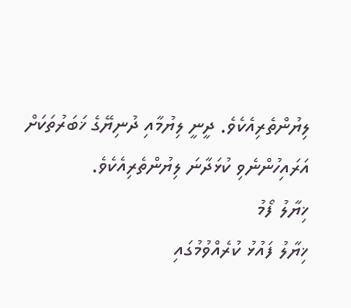ލިޔުންތެރިއެކެވެ. ދީނީ ލިޔުމާއި ދުނިޔޭގެ ޚަބަރުތަކަށް އަރައިހުންނެވި ކުޅަދާނަ ލިޔުންތެރިއެކެވެ.
ޚިޔާލު ފޯމު
ޚިޔާލު ފައުޅު ކުރެއްވުމުގައި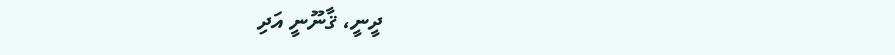ދީނީ، ޤާނޫނީ އަދި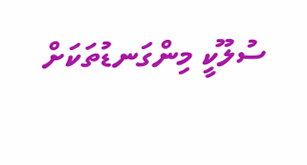ސުލޫކީ މިންގަނޑުތަކަށް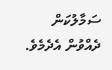ސަމާލުކަން ދެއްވުން އެދެމެވެ.